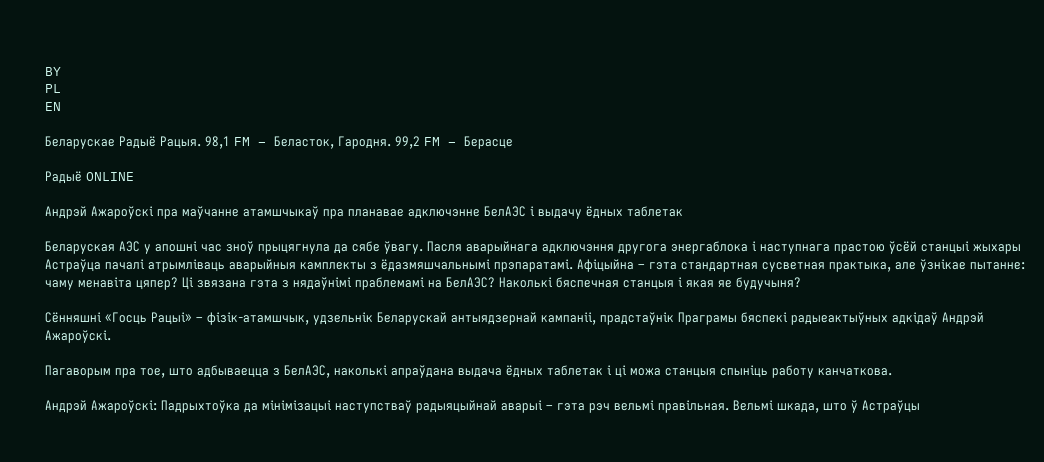BY
PL
EN

Беларускае Радыё Рацыя. 98,1 FM – Беласток, Гародня. 99,2 FM – Берасце

Радыё ONLINE

Андрэй Ажароўскі пра маўчанне атамшчыкаў пра планавае адключэнне БелАЭС і выдачу ёдных таблетак

Беларуская АЭС у апошні час зноў прыцягнула да сябе ўвагу. Пасля аварыйнага адключэння другога энергаблока і наступнага прастою ўсёй станцыі жыхары Астраўца пачалі атрымліваць аварыйныя камплекты з ёдазмяшчальнымі прэпаратамі. Афіцыйна – гэта стандартная сусветная практыка, але ўзнікае пытанне: чаму менавіта цяпер? Ці звязана гэта з нядаўнімі праблемамі на БелАЭС? Наколькі бяспечная станцыя і якая яе будучыня?

Сённяшні «Госць Рацыі» – фізік-атамшчык, удзельнік Беларускай антыядзернай кампаніі, прадстаўнік Праграмы бяспекі радыеактыўных адкідаў Андрэй Ажароўскі.

Пагаворым пра тое, што адбываецца з БелАЭС, наколькі апраўдана выдача ёдных таблетак і ці можа станцыя спыніць работу канчаткова.

Андрэй Ажароўскі: Падрыхтоўка да мінімізацыі наступстваў радыяцыйнай аварыі – гэта рэч вельмі правільная. Вельмі шкада, што ў Астраўцы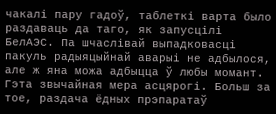чакалі пару гадоў, таблеткі варта было раздаваць да таго, як запусцілі БелАЭС. Па шчаслівай выпадковасці пакуль радыяцыйнай аварыі не адбылося, але ж яна можа адбыцца ў любы момант. Гэта звычайная мера асцярогі. Больш за тое, раздача ёдных прэпаратаў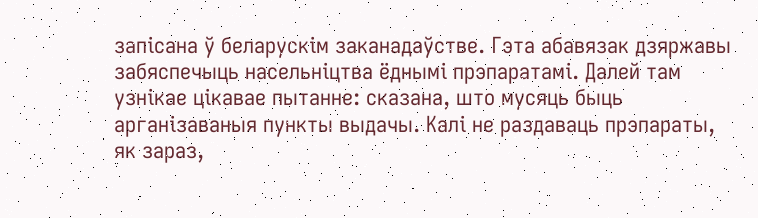запісана ў беларускім заканадаўстве. Гэта абавязак дзяржавы забяспечыць насельніцтва ёднымі прэпаратамі. Далей там узнікае цікавае пытанне: сказана, што мусяць быць арганізаваныя пункты выдачы. Калі не раздаваць прэпараты, як зараз,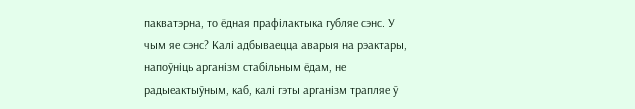пакватэрна, то ёдная прафілактыка губляе сэнс. У чым яе сэнс? Калі адбываецца аварыя на рэактары, напоўніць арганізм стабільным ёдам, не радыеактыўным, каб, калі гэты арганізм трапляе ў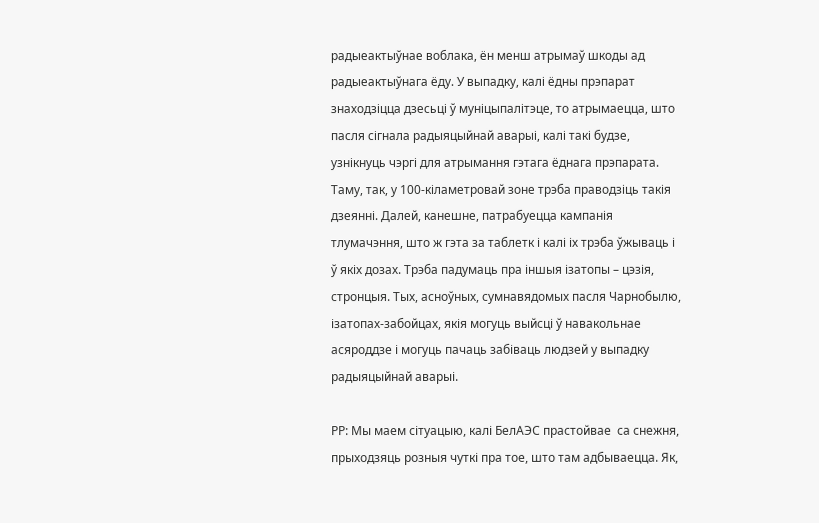радыеактыўнае воблака, ён менш атрымаў шкоды ад радыеактыўнага ёду. У выпадку, калі ёдны прэпарат знаходзіцца дзесьці ў муніцыпалітэце, то атрымаецца, што пасля сігнала радыяцыйнай аварыі, калі такі будзе, узнікнуць чэргі для атрымання гэтага ёднага прэпарата. Таму, так, у 100-кіламетровай зоне трэба праводзіць такія дзеянні. Далей, канешне, патрабуецца кампанія тлумачэння, што ж гэта за таблетк і калі іх трэба ўжываць і ў якіх дозах. Трэба падумаць пра іншыя ізатопы – цэзія, стронцыя. Тых, асноўных, сумнавядомых пасля Чарнобылю, ізатопах-забойцах, якія могуць выйсці ў навакольнае асяроддзе і могуць пачаць забіваць людзей у выпадку радыяцыйнай аварыі.

РР: Мы маем сітуацыю, калі БелАЭС прастойвае  са снежня, прыходзяць розныя чуткі пра тое, што там адбываецца. Як,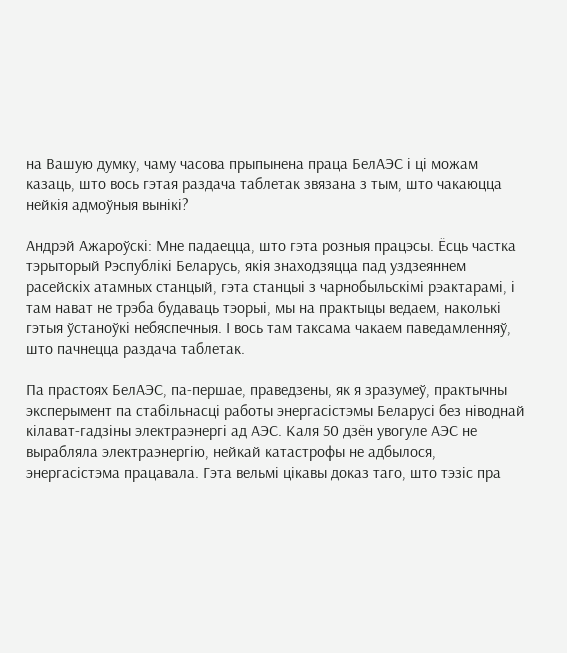на Вашую думку, чаму часова прыпынена праца БелАЭС і ці можам казаць, што вось гэтая раздача таблетак звязана з тым, што чакаюцца нейкія адмоўныя вынікі?

Андрэй Ажароўскі: Мне падаецца, што гэта розныя працэсы. Ёсць частка тэрыторый Рэспублікі Беларусь, якія знаходзяцца пад уздзеяннем расейскіх атамных станцый, гэта станцыі з чарнобыльскімі рэактарамі, і там нават не трэба будаваць тэорыі, мы на практыцы ведаем, наколькі гэтыя ўстаноўкі небяспечныя. І вось там таксама чакаем паведамленняў, што пачнецца раздача таблетак.

Па прастоях БелАЭС, па-першае, праведзены, як я зразумеў, практычны эксперымент па стабільнасці работы энергасістэмы Беларусі без ніводнай кілават-гадзіны электраэнергі ад АЭС. Каля 50 дзён увогуле АЭС не вырабляла электраэнергію, нейкай катастрофы не адбылося, энергасістэма працавала. Гэта вельмі цікавы доказ таго, што тэзіс пра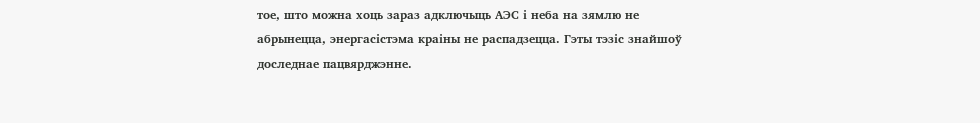тое, што можна хоць зараз адключыць АЭС і неба на зямлю не абрынецца, энергасістэма краіны не распадзецца. Гэты тэзіс знайшоў доследнае пацвярджэнне.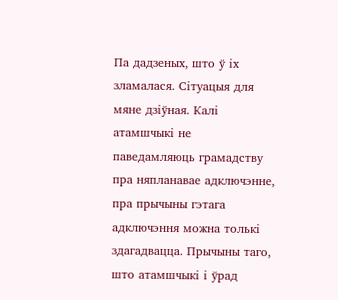Па дадзеных, што ў іх зламалася. Сітуацыя для мяне дзіўная. Калі атамшчыкі не паведамляюць грамадству пра няпланавае адключэнне, пра прычыны гэтага адключэння можна толькі здагадвацца. Прычыны таго, што атамшчыкі і ўрад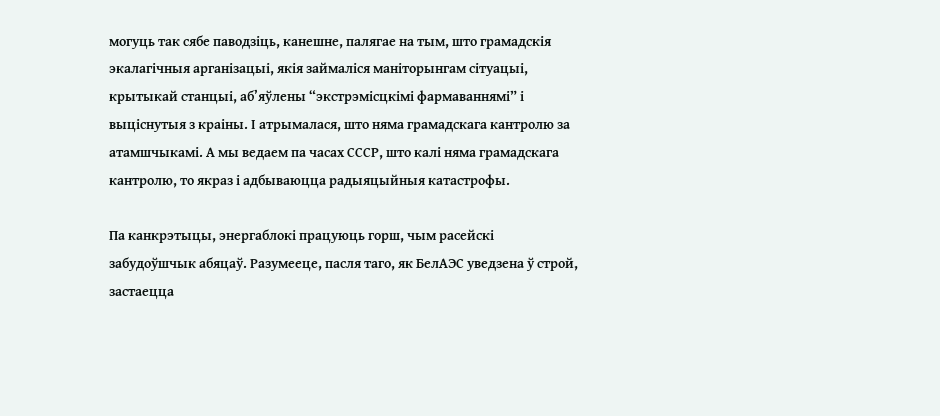могуць так сябе паводзіць, канешне, палягае на тым, што грамадскія экалагічныя арганізацыі, якія займаліся маніторынгам сітуацыі, крытыкай станцыі, аб’яўлены “экстрэмісцкімі фармаваннямі” і выціснутыя з краіны. І атрымалася, што няма грамадскага кантролю за атамшчыкамі. А мы ведаем па часах СССР, што калі няма грамадскага кантролю, то якраз і адбываюцца радыяцыйныя катастрофы.

Па канкрэтыцы, энергаблокі працуюць горш, чым расейскі забудоўшчык абяцаў. Разумееце, пасля таго, як БелАЭС уведзена ў строй, застаецца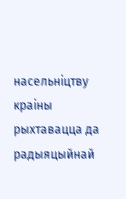насельніцтву краіны рыхтавацца да радыяцыйнай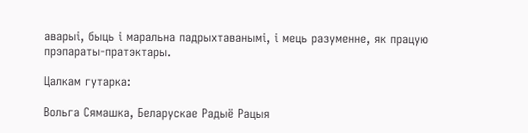аварыі, быць і маральна падрыхтаванымі, і мець разуменне, як працую прэпараты-пратэктары.

Цалкам гутарка:

Вольга Сямашка, Беларускае Радыё Рацыя